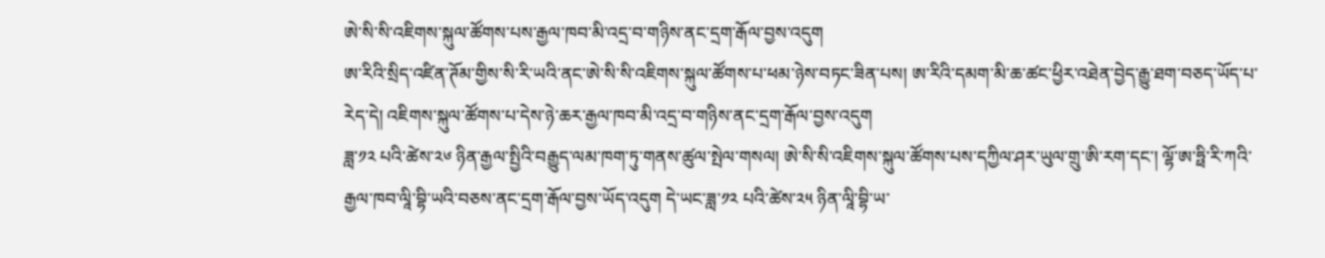ཨེ་སི་སི་འཇིགས་སྐུལ་ཚོགས་པས་རྒྱལ་ཁབ་མི་འདྲ་བ་གཉིས་ནང་དྲག་རྒོལ་བྱས་འདུག
ཨ་རིའི་སྲིད་འཛིན་ཊོམ་གྱིས་སི་རི་ཡའི་ནང་ཨེ་སི་སི་འཇིགས་སྐུལ་ཚོགས་པ་ཕམ་ཉེས་བཏང་ཟིན་པས། ཨ་རིའི་དམག་མི་ཆ་ཚང་ཕྱིར་འཐེན་བྱེད་རྒྱུ་ཐག་བཅད་ཡོད་པ་རེད་དེ། འཇིགས་སྐུལ་ཚོགས་པ་དེས་ཉེ་ཆར་རྒྱལ་ཁབ་མི་འདྲ་བ་གཉིས་ནང་དྲག་རྒོལ་བྱས་འདུག
ཟླ་༡༢ པའི་ཚེས་༢༦ ཉིན་རྒྱལ་སྤྱིའི་བརྒྱུད་ལམ་ཁག་ཏུ་གནས་ཚུལ་སྤེལ་གསལ། ཨེ་སི་སི་འཇིགས་སྐུལ་ཚོགས་པས་དཀྱིལ་ཤར་ཡུལ་གྲུ་ཨི་རག་དང་། ལྷོ་ཨ་ཧྥི་རི་ཀའི་རྒྱལ་ཁབ་ལཱི་བྷི་ཡའི་བཅས་ནང་དྲག་རྒོལ་བྱས་ཡོད་འདུག དེ་ཡང་ཟླ་༡༢ པའི་ཚེས་༢༥ ཉིན་ལཱི་བྷི་ཡ་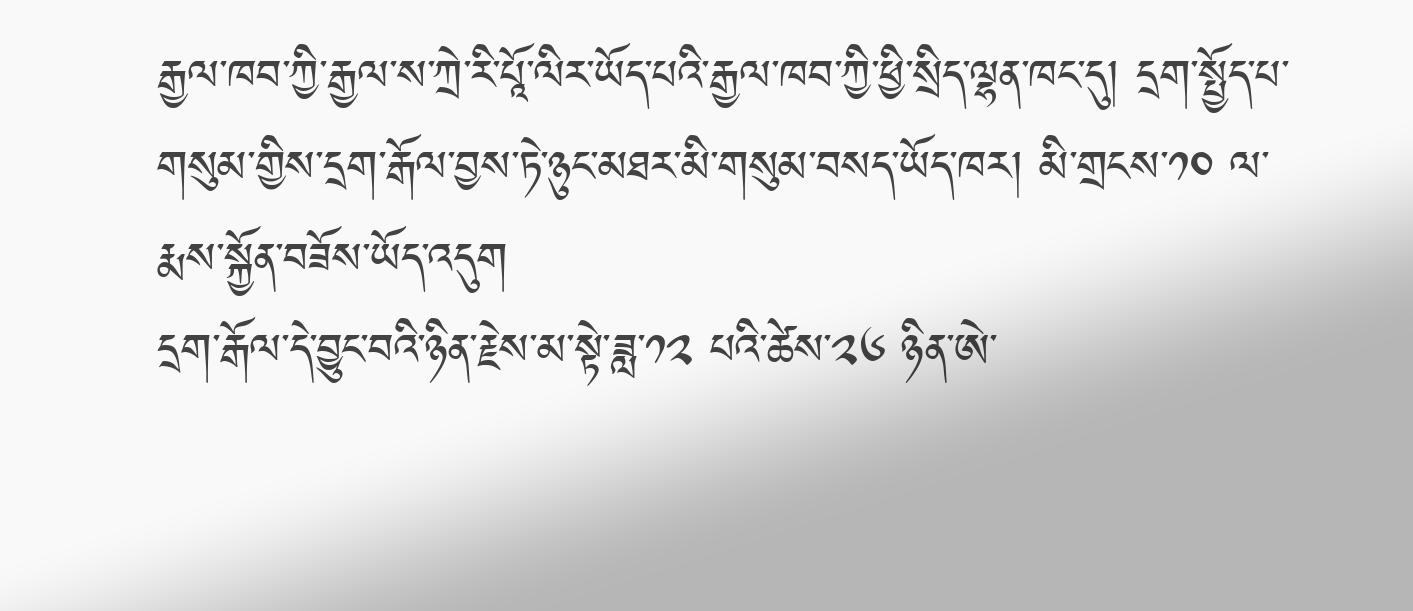རྒྱལ་ཁབ་ཀྱི་རྒྱལ་ས་ཀྲེ་རི་པཱོ་ལིར་ཡོད་པའི་རྒྱལ་ཁབ་ཀྱི་ཕྱི་སྲིད་ལྷན་ཁང་དུ། དྲག་སྤྱོད་པ་གསུམ་གྱིས་དྲག་རྒོལ་བྱས་ཏེ་ཉུང་མཐར་མི་གསུམ་བསད་ཡོད་ཁར། མི་གྲངས་༡༠ ལ་རྨས་སྐྱོན་བཟོས་ཡོད་འདུག
དྲག་རྒོལ་དེ་བྱུང་བའི་ཉིན་རྗེས་མ་སྟེ་ཟླ་༡༢ པའི་ཚེས་༢༦ ཉིན་ཨེ་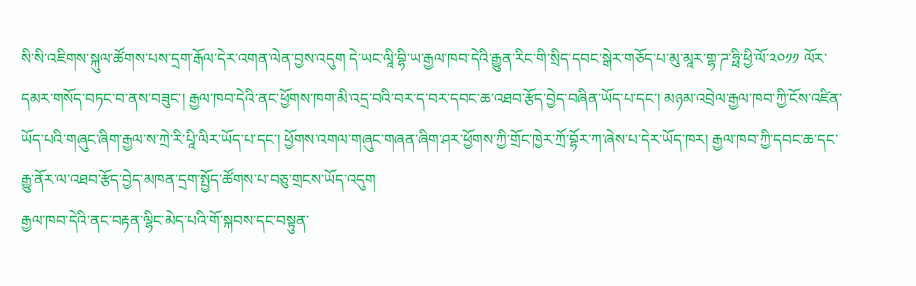སི་སི་འཇིགས་སྐུལ་ཚོགས་པས་དྲག་རྒོལ་དེར་འགན་ལེན་བྱས་འདུག དེ་ཡང་ལཱི་བྷི་ཡ་རྒྱལ་ཁབ་དེའི་རྒྱུན་རིང་གི་སྲིད་དབང་སྒེར་གཅོད་པ་མུ་མཱར་གྷ་ཌ་ཧྥི་ཕྱི་ལོ་༢༠༡༡ ལོར་དམར་གསོད་བཏང་བ་ནས་བཟུང་། རྒྱལ་ཁབ་དེའི་ནང་ཕྱོགས་ཁག་མི་འདྲ་བའི་བར་ད་བར་དབང་ཆ་འཐབ་རྩོད་བྱེད་བཞིན་ཡོད་པ་དང་། མཉམ་འབྲེལ་རྒྱལ་ཁབ་ཀྱི་ངོས་འཛིན་ཡོད་པའི་གཞུང་ཞིག་རྒྱལ་ས་ཀྲེ་རི་པཱི་ལིར་ཡོད་པ་དང་། ཕྱོགས་འགལ་གཞུང་གཞན་ཞིག་ཤར་ཕྱོགས་ཀྱི་གྲོང་ཁྱེར་ཀྲོ་བྷོར་ཀ་ཞེས་པ་དེར་ཡོད་ཁར། རྒྱལ་ཁབ་ཀྱི་དབང་ཆ་དང་རྒྱུ་ནོར་ལ་འཐབ་རྩོད་བྱེད་མཁན་དྲག་སྤྱོད་ཚོགས་པ་བཅུ་གྲངས་ཡོད་འདུག
རྒྱལ་ཁབ་དེའི་ནང་བརྟན་ལྷིང་མེད་པའི་གོ་སྐབས་དང་བསྟུན་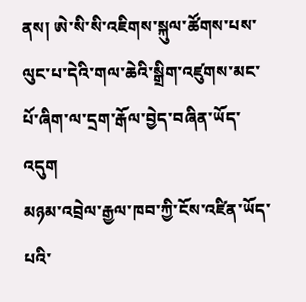ནས། ཨེ་སི་སི་འཇིགས་སྐུལ་ཚོགས་པས་ལུང་པ་དེའི་གལ་ཆེའི་སྒྲིག་འཛུགས་མང་པོ་ཞིག་ལ་དྲག་རྒོལ་བྱེད་བཞིན་ཡོད་འདུག
མཉམ་འབྲེལ་རྒྱལ་ཁབ་ཀྱི་ངོས་འཛིན་ཡོད་པའི་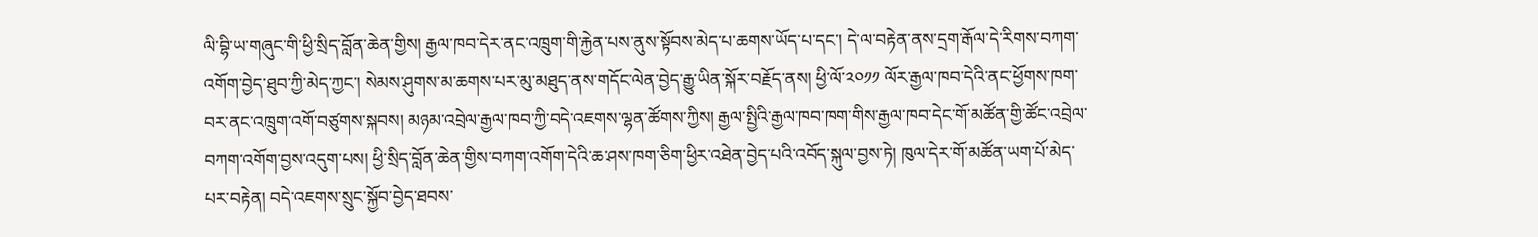ལི་བྷི་ཡ་གཞུང་གི་ཕྱི་སྲིད་བློན་ཆེན་གྱིས། རྒྱལ་ཁབ་དེར་ནང་འཁྲུག་གི་རྐྱེན་པས་ནུས་སྟོབས་མེད་པ་ཆགས་ཡོད་པ་དང་། དེ་ལ་བརྟེན་ནས་དྲག་རྒོལ་དེ་རིགས་བཀག་འགོག་བྱེད་ཐུབ་ཀྱི་མེད་ཀྱང་། སེམས་ཤུགས་མ་ཆགས་པར་མུ་མཐུད་ནས་གདོང་ལེན་བྱེད་རྒྱུ་ཡིན་སྐོར་བརྗོད་ནས། ཕྱི་ལོ་༢༠༡༡ ལོར་རྒྱལ་ཁབ་དེའི་ནང་ཕྱོགས་ཁག་བར་ནང་འཁྲུག་འགོ་བཙུགས་སྐབས། མཉམ་འབྲེལ་རྒྱལ་ཁབ་ཀྱི་བདེ་འཇགས་ལྷན་ཚོགས་ཀྱིས། རྒྱལ་སྤྱིའི་རྒྱལ་ཁབ་ཁག་གིས་རྒྱལ་ཁབ་དེང་གོ་མཚོན་གྱི་ཚོང་འབྲེལ་བཀག་འགོག་བྱས་འདུག་པས། ཕྱི་སྲིད་བློན་ཆེན་གྱིས་བཀག་འགོག་དེའི་ཆ་ཤས་ཁག་ཅིག་ཕྱིར་འཐེན་བྱེད་པའི་འབོད་སྐུལ་བྱས་ཏེ། ཁུལ་དེར་གོ་མཚོན་ཡག་པོ་མེད་པར་བརྟེན། བདེ་འཇགས་སྲུང་སྐྱོབ་བྱེད་ཐབས་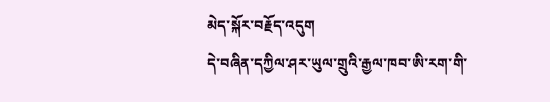མེད་སྐོར་བརྗོད་འདུག
དེ་བཞིན་དཀྱིལ་ཤར་ཡུལ་གྲུའི་རྒྱལ་ཁབ་ཨི་རག་གི་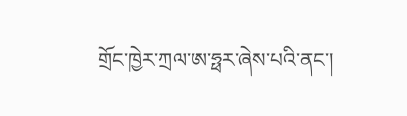གྲོང་ཁྱེར་ཀྲལ་ཨ་ཧྥར་ཞེས་པའི་ནང་།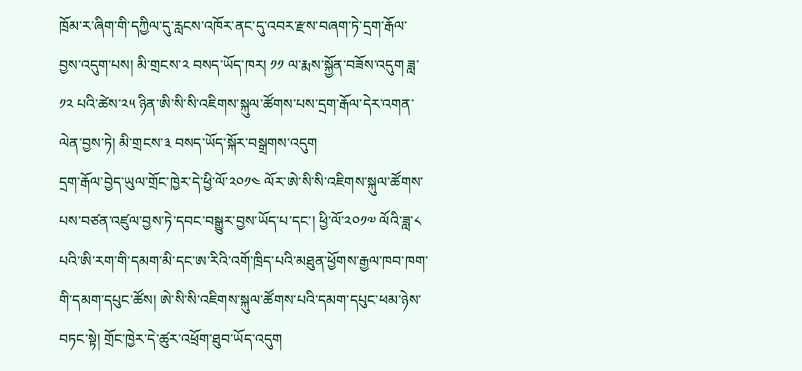ཁྲོམ་ར་ཞིག་གི་དཀྱིལ་དུ་རླངས་འཁོར་ནང་དུ་འབར་རྫས་བཞག་ཏེ་དྲག་རྒོལ་བྱས་འདུག་པས། མི་གྲངས་༢ བསད་ཡོད་ཁར། ༡༡ ལ་རྨས་སྐྱོན་བཟོས་འདུག ཟླ་༡༢ པའི་ཚེས་༢༥ ཉིན་ཨི་སི་སི་འཇིགས་སྐུལ་ཚོགས་པས་དྲག་རྒོལ་དེར་འགན་ལེན་བྱས་ཏེ། མི་གྲངས་༣ བསད་ཡོད་སྐོར་བསྒྲགས་འདུག
དྲག་རྒོལ་བྱེད་ཡུལ་གྲོང་ཁྱེར་དེ་ཕྱི་ལོ་༢༠༡༤ ལོར་ཨེ་སི་སི་འཇིགས་སྐུལ་ཚོགས་པས་བཙན་འཛུལ་བྱས་ཏེ་དབང་བསྒྱུར་བྱས་ཡོད་པ་དང་། ཕྱི་ལོ་༢༠༡༧ ལོའི་ཟླ་༨ པའི་ཨི་རག་གི་དམག་མི་དང་ཨ་རིའི་འགོ་ཁྲིད་པའི་མཐུན་ཕྱོགས་རྒྱལ་ཁབ་ཁག་གི་དམག་དཔུང་ཚོས། ཨེ་སི་སི་འཇིགས་སྐུལ་ཚོགས་པའི་དམག་དཔུང་ཕམ་ཉེས་བཏང་སྟེ། གྲོང་ཁྱེར་དེ་ཚུར་འཕྲོག་ཐུབ་ཡོད་འདུག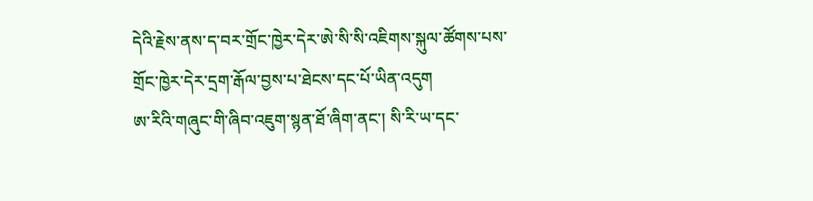དེའི་རྗེས་ནས་ད་བར་གྲོང་ཁྱེར་དེར་ཨེ་སི་སི་འཇིགས་སྐུལ་ཚོགས་པས་གྲོང་ཁྱེར་དེར་དྲག་རྒོལ་བྱས་པ་ཐེངས་དང་པོ་ཡིན་འདུག
ཨ་རིའི་གཞུང་གི་ཞིབ་འཇུག་སྙན་ཐོ་ཞིག་ནང་། སི་རི་ཡ་དང་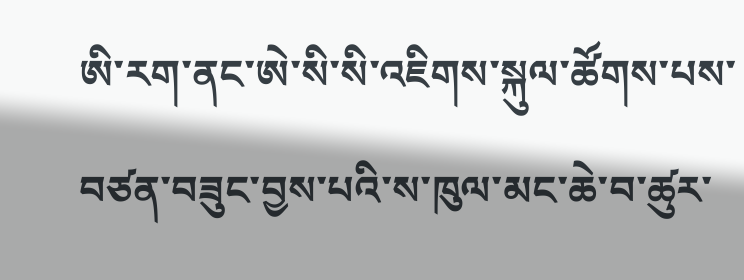ཨི་རག་ནང་ཨེ་སི་སི་འཇིགས་སྐུལ་ཚོགས་པས་བཙན་བཟུང་བྱས་པའི་ས་ཁུལ་མང་ཆེ་བ་ཚུར་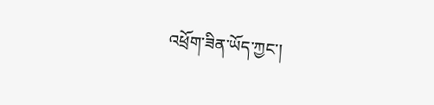འཕྲོག་ཟིན་ཡོད་ཀྱང་།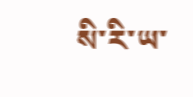སི་རི་ཡ་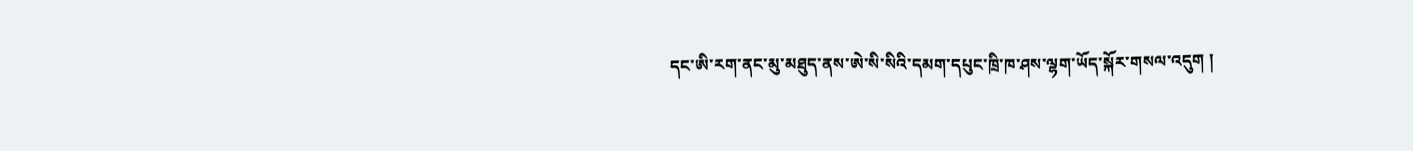དང་ཨི་རག་ནང་མུ་མཐུད་ནས་ཨེ་སི་སིའི་དམག་དཔུང་ཁྲི་ཁ་ཤས་ལྷག་ཡོད་སྐོར་གསལ་འདུག །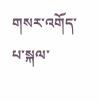གསར་འགོད་པ་སྐལ་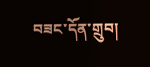བཟང་དོན་གྲུབ།